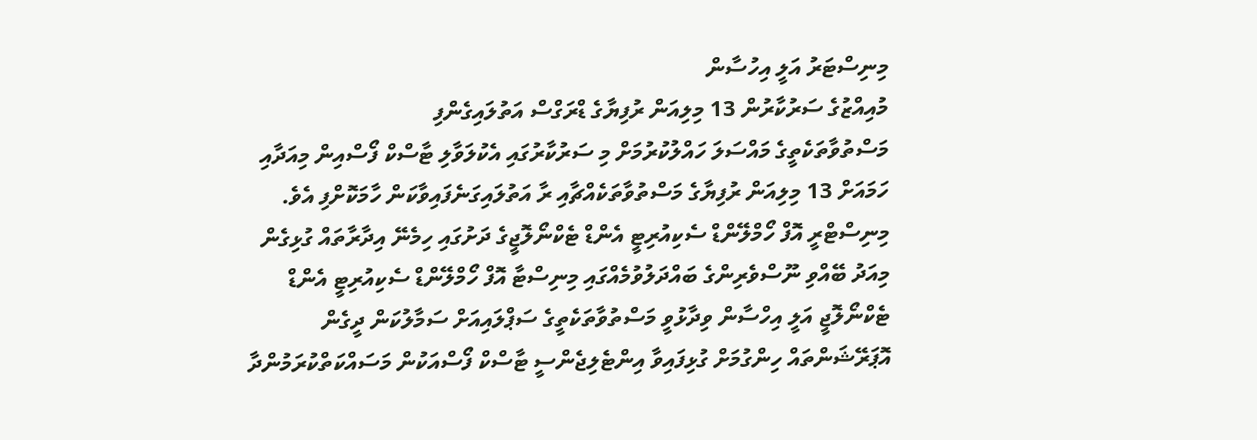މިނިސްޓަރު އަލީ އިހުސާން
މުއިއްޒުގެ ސަރުކާރުން 13 މިލިއަން ރުފިޔާގެ ޑްރަގްސް އަތުލައިގެންފި
މަސްތުވާތަކެތީގެ މައްސަލަ ހައްލުކުރުމަށް މި ސަރުކާރުގައި އެކުލަވާލި ޓާސްކް ފޯސްއިން މިއަދާއި ހަމައަށް 13 މިލިއަން ރުފިޔާގެ މަސްތުވާތަކެއްޗާއި ރާ އަތުލައިގަނެފައިވާކަން ހާމަކޮށްފި އެވެ.
މިނިސްޓްރީ އޮފް ހޯމްލޭންޑް ސެކިއުރިޓީ އެންޑް ޓެކްނޯލޮޖީގެ ދަށުގައި ހިމެނޭ އިދާރާތައް ގުޅިގެން މިއަދު ބޭއްވި ނޫސްވެރިންގެ ބައްދަލުވުމެއްގައި މިނިސްޓާ އޮފް ހޯމްލޭންޑް ސެކިއުރިޓީ އެންޑް ޓެކްނޯލޮޖީ އަލީ އިހްސާން ވިދާޅުވީ މަސްތުވާތަކެތީގެ ސަޕްލައިއަށް ސަމާލުކަން ދީގެން އޮޕަރޭޝަންތައް ހިންގުމަށް ގުޅިފައިވާ އިންޓެލިޖެންސީ ޓާސްކް ފޯސްއަކުން މަސައްކަތްކުރަމުންދާ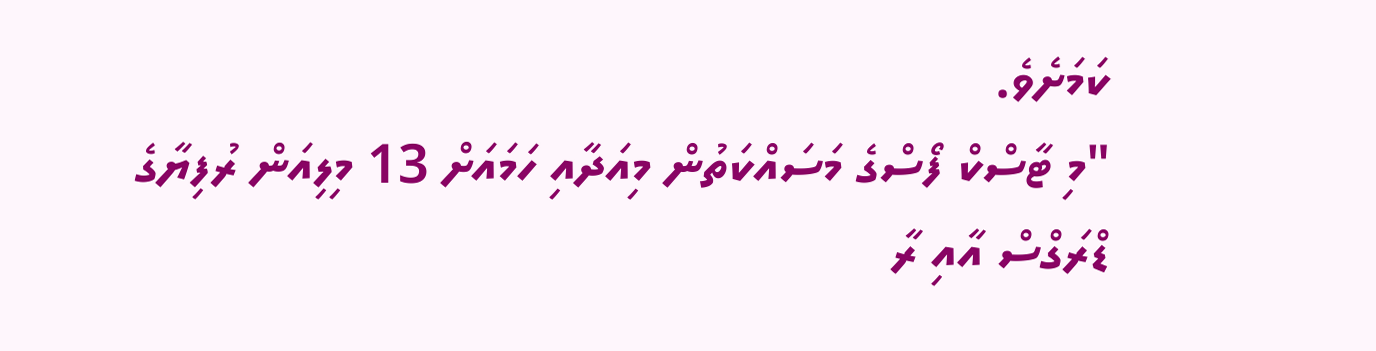ކަމަށެވެ.
"މި ޓާސްކް ފޯސްގެ މަސައްކަތުން މިއަދާއި ހަމައަށް 13 މިލިއަން ރުފިޔާގެ ޑްރަގްސް އާއި ރާ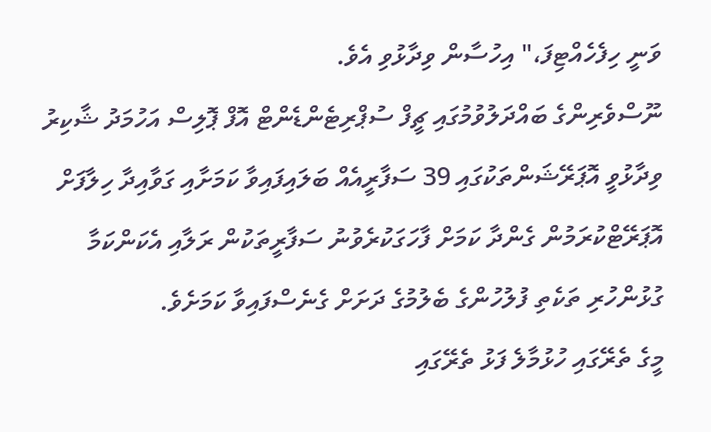ވަނީ ހިފެހެއްޓިފަ،" އިހުސާން ވިދާޅުވި އެވެ.
ނޫސްވެރިންގެ ބައްދަލުވުމުގައި ޗީފް ސުޕްރިޓެންޑެންޓް އޮފް ޕޮލިސް އަހުމަދު ޝާކިރު ވިދާޅުވީ އޮޕަރޭޝަންތަކުގައި 39 ސަފާރީއެއް ބަލައިފައިވާ ކަމަށާއި ގަވާއިދާ ހިލާފަށް އޮޕަރޭޓްކުރަމުން ގެންދާ ކަމަށް ފާހަގަކުރެވުނު ސަފާރީތަކުން ރަލާއި އެކަންކަމާ ގުޅުންހުރި ތަކެތި ފުލުހުންގެ ބެލުމުގެ ދަށަށް ގެނެސްފައިވާ ކަމަށެވެ.
މީގެ ތެރޭގައި ހުޅުމާލެ ފަޅު ތެރޭގައި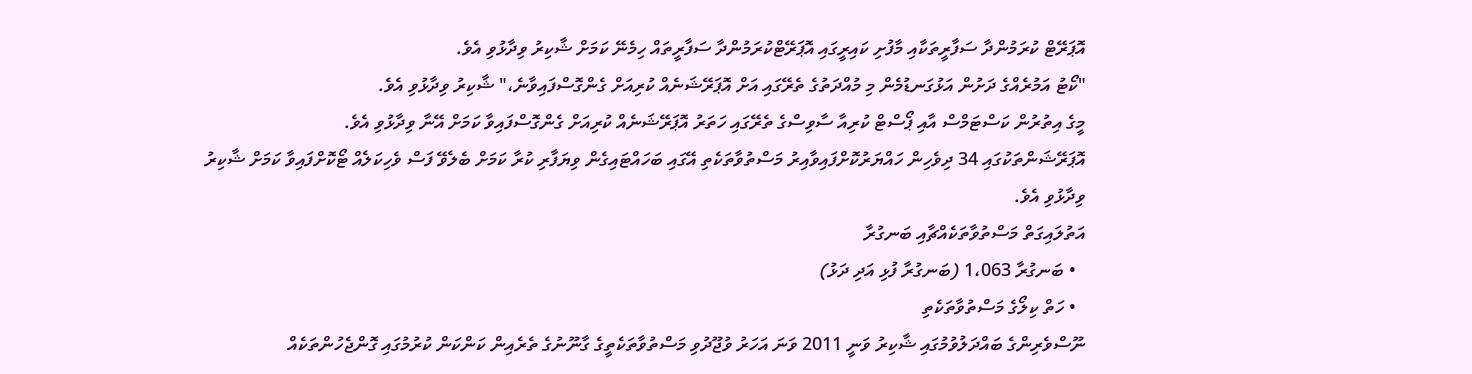އޮޕަރޭޓް ކުރަމުންދާ ސަފާރީތަކާއި މާފުށި ކައިރީގައި އޮޕަރޭޓްކުރަމުންދާ ސަފާރީތައް ހިމެނޭ ކަމަށް ޝާކިރު ވިދާޅުވި އެވެ.
"ކޯޓު އަމުރެއްގެ ދަށުން އަޅުގަނޑުމެން މި މުއްދަތުގެ ތެރޭގައި އަށް އޮޕަރޭޝަނެއް ކުރިއަށް ގެންގޮސްފައިވާނެ،" ޝާކިރު ވިދާޅުވި އެވެ.
މީގެ އިތުރުން ކަސްޓަމްސް އާއި ޕޯސްޓް ކުރިއާ ސާވިސްގެ ތެރޭގައި ހަތަރު އޮޕަރޭޝަނެއް ކުރިއަށް ގެންގޮސްފައިވާ ކަމަށް އޭނާ ވިދާޅުވި އެވެ.
އޮޕަރޭޝަންތަކުގައި 34 ދިވެހިން ހައްޔަރުކޮށްފައިވާއިރު މަސްތުވާތަކެތި އޭގައި ބަހައްޓައިގެން ވިޔަފާރި ކުރާ ކަމަށް ބެލެވޭ ފަސް ވެހިކަލެއް ޓޯކޮށްފައިވާ ކަމަށް ޝާކިރު ވިދާޅުވި އެވެ.
އަތުލައިގަތް މަސްތުވާތަކެއްޗާއި ބަނގުރާ
  • ބަނގުރާ 1،063 (ބަނގުރާ ފުޅި އަދި ދަޅު)
  • ހަތް ކިލޯގެ މަސްތުވާތަކެތި
ނޫސްވެރިންގެ ބައްދަލުވުމުގައި ޝާކިރު ވަނީ 2011 ވަނަ އަހަރު ވުޖޫދުވި މަސްތުވާތަކެތީގެ ގާނޫނުގެ ތެރެއިން ކަންކަން ކުރުމުގައި ގޮންޖެހުންތަކެއް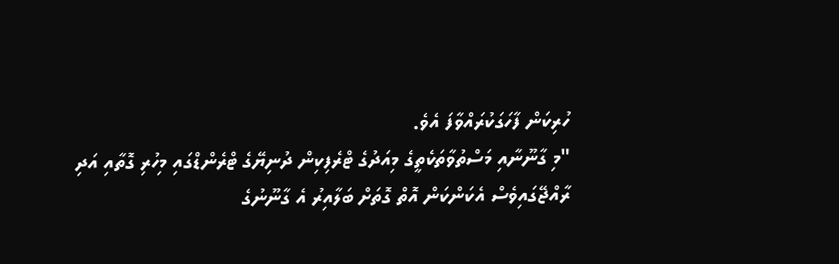ހުރިކަން ފާހަގަކުރައްވާފަ އެވެ.
"މި ގާނޫނާއި މަސްތުވާތަކެތީގެ މިއަދުގެ ޓްރެފިކިން ދުނިޔޭގެ ޓްރެންޑްގައި މިހުރި ގޮތާއި އަދި ރާއްޖޭގައިވެސް އެކަންކަން އޮތް ގޮތަށް ބަލާއިރު އެ ގާނޫނުގެ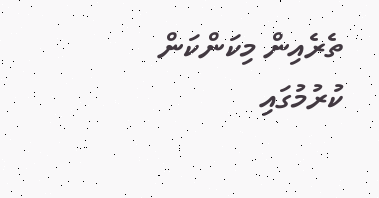ތެރެއިން މިކަންކަން ކުރުމުގައި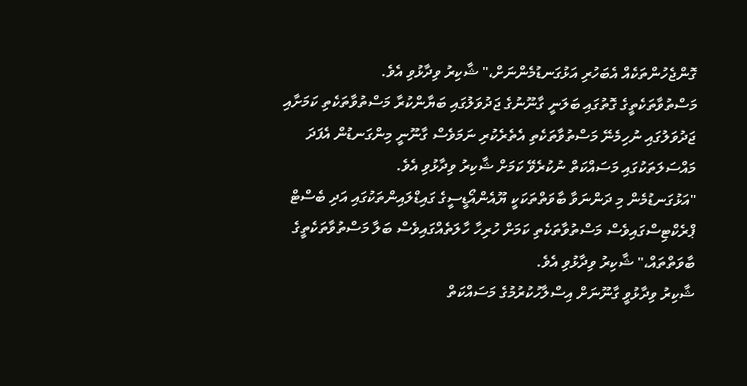ގޮންޖެހުންތަކެއް އެބަހުރި އަޅުގަނޑުމެންނަށް،" ޝާކިރު ވިދާޅުވި އެވެ.
މަސްތުވާތަކެތީގެ ގޮތުގައި ބަލަނީ ގާނޫނުގެ ޖަދުވަލުގައި ބަޔާންކުރާ މަސްތުވާތަކެތި ކަމަށާއި ޖަދުވަލުގައި ނުހިމެނޭ މަސްތުވާތަކެތި އެތެރެކުރި ނަމަވެސް ގާނޫނީ މިންގަނޑުން އެފަދަ މައްސަލަތަކުގައި މަސައްކަތް ނުކުރެވޭ ކަމަށް ޝާކިރު ވިދާޅުވި އެވެ.
"އަޅުގަނޑުމެން މި ދަންނަވާ ބާވަތްތަކަކީ ޔޫއެންއޯޑީސީގެ ގައިޑްލައިންތަކުގައި އަދި ބެސްޓް ޕްރެކްޓިސްގައިވެސް މަސްތުވާތަކެތި ކަމަށް ހުރިހާ ހާލަތެއްގައިވެސް ބަލާ މަސްތުވާތަކެތީގެ ބާވަތްތައް،" ޝާކިރު ވިދާޅުވި އެވެ.
ޝާކިރު ވިދާޅުވީ ގާނޫނަށް އިސްލާހުކުރުމުގެ މަސައްކަތް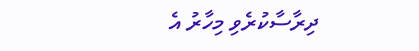ދިރާސާކުރެވި މިހާރު އެ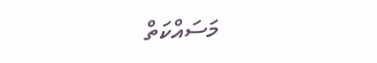މަސައްކަތް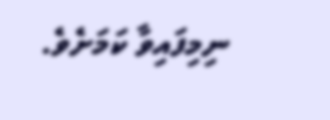ނިމިފައިވާ ކަމަށެވެ.